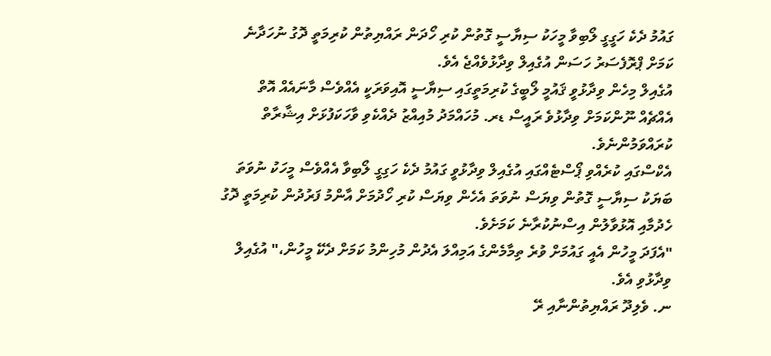ގައުމު ދެކެ ހަގީގީ ލޯބިވާ މީހަކު ސިޔާސީ ގޮތުން ކުރި ހޯދަން ރައްޔިތުން ކުރިމަތީ ދޮގު ނުހަދާނެ ކަމަށް ޕްރޮފެސަރު ހަސަން އުގެއިލް ވިދާޅުވެއްޖެ އެވެ.
އުގެއިލް މިހެން ވިދާޅުވީ ޤައުމީ ލޯބީގެ ކުރިމަތީގައި ސިޔާސީ އޮއިވަރަކީ އެއްވެސް މާނައެއް އޮތް އެއްޗެއް ނޫންކަމަށް ވިދާޅުވެ ރައީސް ޑރ. މުހައްމަދު މުއިއްޒު ދެއްކެވި ވާހަކަފުޅަށް އިޝާރާތް ކުރައްވަމުންނެވެ.
އެކްސްގައި ކުރެއްވި ޕޯސްޓެއްގައި އުގެއިލް ވިދާޅުވީ ގައުމު ދެކެ ހަގިގީ ލޯބިވާ އެއްވެސް މީހަކު ނުވަތަ ބަޔަކު ސިޔާސީ ގޮތުން ވިޔަސް ނުވަތަ އެހެން ވިޔަސް ކުރި ހޯދުމަށް އާންމު ފަރުދުން ކުރިމަތީ ދޮގު ހެދުމާއި އޮޅުވާލުން އިސްނުކުރާނެ ކަމަށެވެ.
"އެފަދަ މީހުން އެއީ ގައުމަށް ވުރެ ތިމާމެންގެ އަމިއްލަ އެދުން މުހިންމު ކަމަށް ދެކޭ މީހުން،" އުގެއިލް ވިދާޅުވި އެވެ.
ނ. ވެލިދޫ ރައްޔިތުންނާއި ރޭ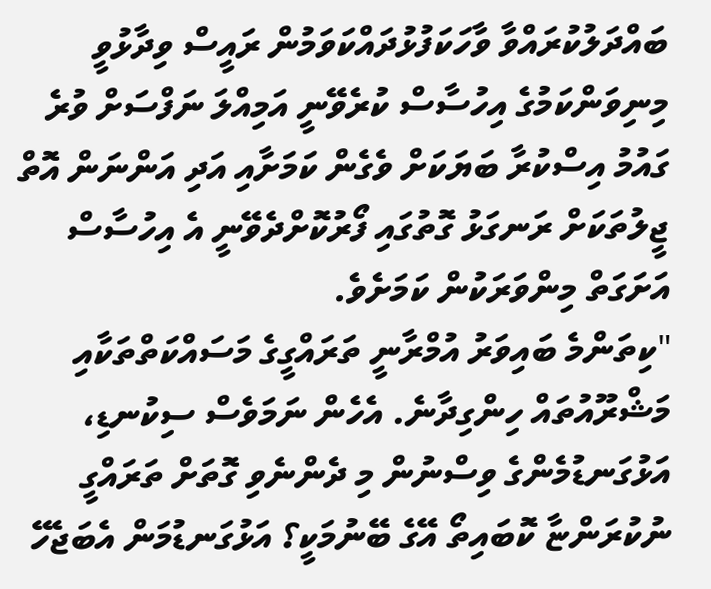ބައްދަލުކުރައްވާ ވާހަކަފުޅުދައްކަވަމުން ރައީސް ވިދާޅުވީ މިނިވަންކަމުގެ އިހުސާސް ކުރެވޭނީ އަމިއްލަ ނަފްސަށް ވުރެ ގައުމު އިސްކުރާ ބަޔަކަށް ވެގެން ކަމަށާއި އަދި އަންނަން އޮތް ޖީލުތަކަށް ރަނގަޅު ގޮތުގައި ފޯރުކޮށްދެވޭނީ އެ އިހުސާސް އަށަގަތް މިންވަރަކުން ކަމަށެވެ.
"ކިތަންމެ ބައިވަރު އުމްރާނީ ތަރައްގީގެ މަސައްކަތްތަކާއި މަޝްރޫއުތައް ހިންގިދާނެ. އެހެން ނަމަވެސް ސިކުނޑި، އަޅުގަނޑުމެންގެ ވިސްނުން މި ދެންނެވި ގޮތަށް ތަރައްގީ ނުކުރަންޏާ ކޮބައިތޯ އޭގެ ބޭނުމަކީ؟ އަޅުގަނޑުމަން އެބަޖެހޭ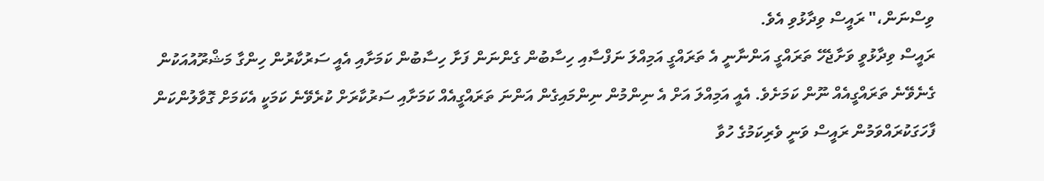ވިސްނަން،" ރައީސް ވިދާޅުވި އެވެ.
ރައީސް ވިދާޅުވީ ވަށާޖެހޭ ތަރައްގީ އަންނާނީ އެ ތަރައްގީ އަމިއްލަ ނަފްސާއި ހިސާބުން ގެންނަން ފަށާ ހިސާބުން ކަމަށާއި އެއީ ސަރުކާރުން ހިންގާ މަޝްރޫއުއަކުން ގެނެވޭނެ ތަރައްގީއެއް ނޫން ކަމަށެވެ. އެއީ އަމިއްލަ އަށް އެ ނިންމުން ނިންމައިގެން އަންނަ ތަރައްގީއެއް ކަމަށާއި ސަރުކާރަށް ކުރެވޭނެ ކަމަކީ އެކަމަށް ގޮވާލުންކަން ފާހަގަކުރައްވަމުން ރައީސް ވަނީ ވެރިކަމުގެ ހުވާ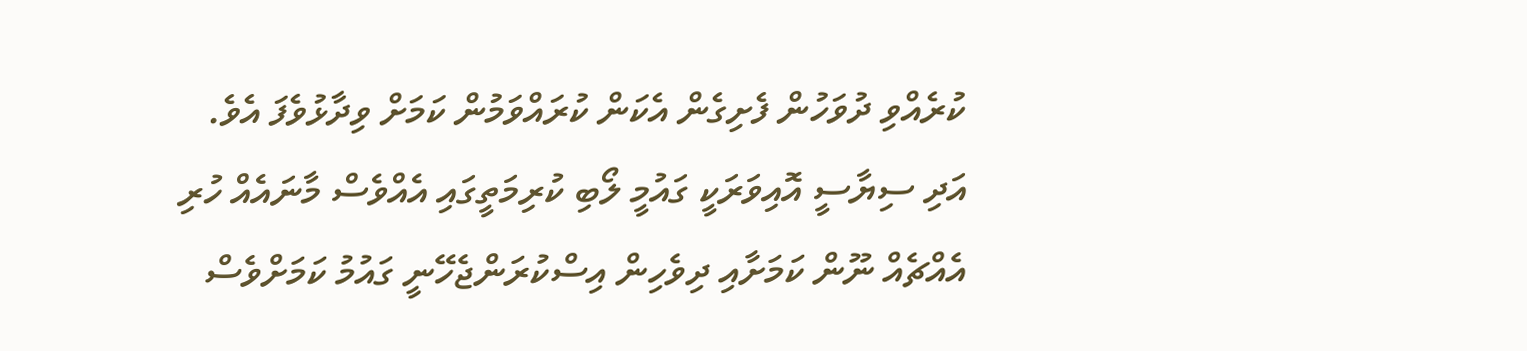ކުރެއްވި ދުވަހުން ފެށިގެން އެކަން ކުރައްވަމުން ކަމަށް ވިދާޅުވެފަ އެވެ.
އަދި ސިޔާސީ އޮއިވަރަކީ ގައުމީ ލޯބި ކުރިމަތީގައި އެއްވެސް މާނައެއް ހުރި އެއްޗެއް ނޫން ކަމަށާއި ދިވެހިން އިސްކުރަންޖެހޭނީ ގައުމު ކަމަށްވެސް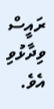ރައީސް ވިދާޅުވި އެވެ.